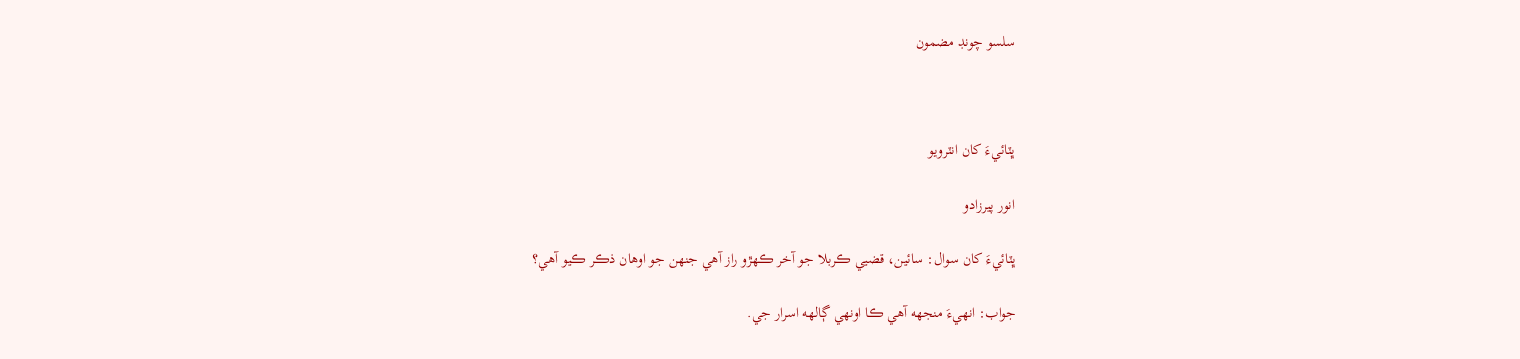سلسو چونڊ مضمون



ڀٽائيءَ کان انٽرويو

انور پيرزادو

ڀٽائيءَ کان سوال: سائين، قضيي ڪربلا جو آخر ڪهڙو راز آهي جنهن جو اوهان ذڪر ڪيو آهي؟

جواب: انهيءَ منجهه آهي ڪا اونهي ڳالهه اسرار جي.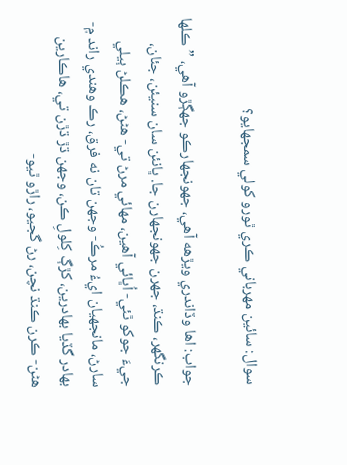سوال: سائين مهرباني ڪري ٿورو کولي سمجهايو؟

جواب: اها وڏاندري ويڙهه آهي، جهونجهارڪو جهڳڙو آهي، ”ڪلها ڪرنگهر، ڪنڌ، جهرن جهونجهارن جا. ڀانئن سان سنيئن، جئان، جيءَ جوکو ٿئي- اُڀائي آهين، مهائي مرڻ تي- هڻڻ، هڪلڻ ٻيلي سارڻ، مانجهيان ايءُ مرڪُ- وجهن تان نه فرق، رڪ وهندي راند ۾- بهادر گڏيا بهادرين، کڙڳ کِلولِ ڪن، وجهن ڌڙ ڌڙن تي، هاڪارين هڻن- ڪرن ڪنڌ نچن، رڻ گجيو، راڙو ٿيو-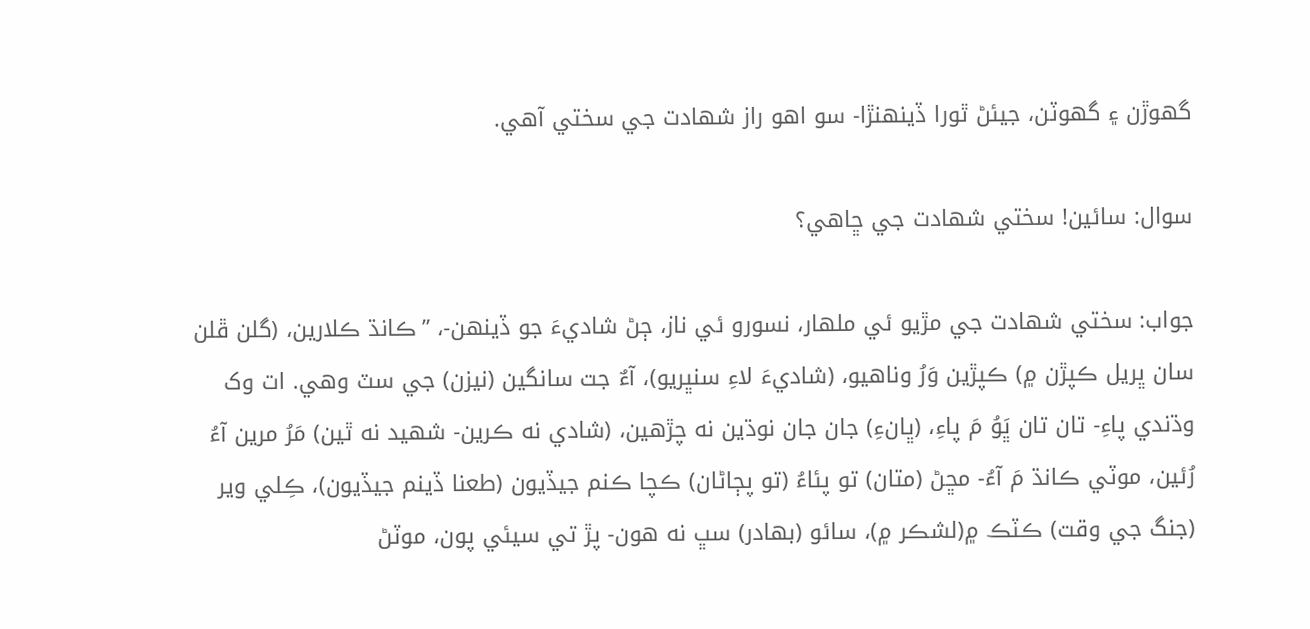گهوڙن ۽ گهوٽن، جيئڻ ٿورا ڏينهنڙا- سو اهو راز شهادت جي سختي آهي.

سوال: سائين! سختي شهادت جي ڇاهي؟

جواب: سختي شهادت جي مڙيو ئي ملهار، نسورو ئي ناز، ڄڻ شاديءَ جو ڏينهن-، ”ڪانڌ ڪلارين، (گلن ڦلن سان ڀريل ڪپڙن ۾) ڪپڙين وَرُ وناهيو، (شاديءَ لاءِ سنڀريو)، آءٌ جت سانگين (نيزن) جي سٽ وهي. ات وک وڌندي پاءِ- تان تان ڀَوُ مَ پاءِ، (ڀانءِ) جان جان نوڌين نه چڙهين، (شادي نه ڪرين- شهيد نه ٿين) مَرُ مرين آءُ رُئين، موٽي ڪانڌ مَ آءُ- مڇڻ (متان) تو پئاءُ (تو پڄاڻان) ڪچا ڪنم جيڏيون (طعنا ڏينم جيڏيون)، ڪِلي وير (جنگ جي وقت) ڪٽڪ ۾(لشڪر ۾)، سائو (بهادر) سڀ نه هون- پڙ تي سيئي پون، موٽڻ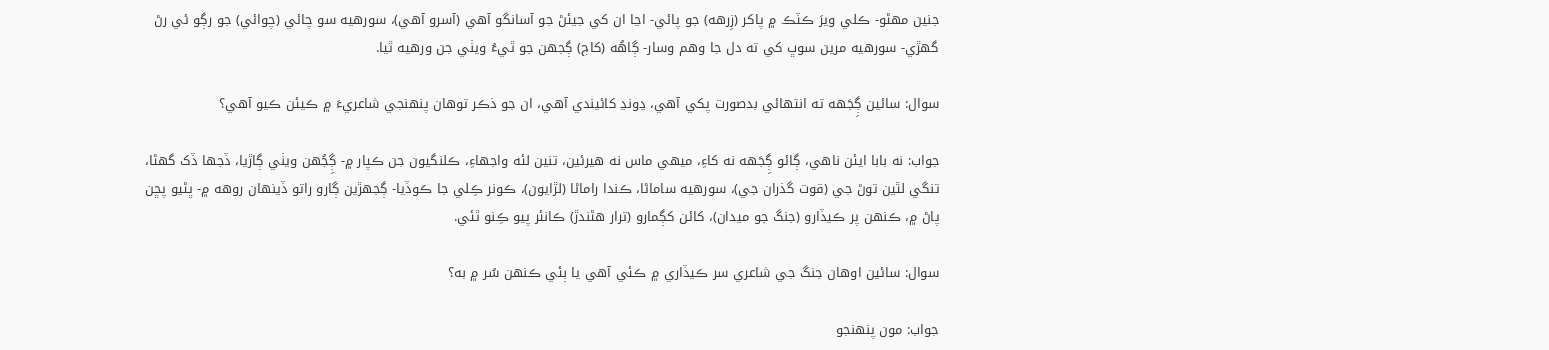جنين مهڻو- ڪلي ويرَ ڪٽڪ ۾ پاکر (زِرهه) جو پائي- اڃا ان کي جيئڻ جو آسانگو آهي (آسرو آهي)، سورهيه سو چائي (چوائي) جو رڳو ئي رڻ گهڙي- سورهيه مرين سوڀ کي ته دل جا وهم وسار- ڳاهُه (کاڄ) ڳجهن جو ٿيءُ ويٺي جن ورهيه ٿيا.

سوال: سائين ڳِجَهه ته انتهائي بدصورت پکي آهي، ڍونڍ کائيندي آهي، ان جو ذڪر توهان پنهنجي شاعريءَ ۾ ڪيئن ڪيو آهي؟

جواب: نه بابا ايئن ناهي، ڳائو ڳِجَهه نه کاءِ، ميهي ماس نه هيرئين، تنين لئه واجهاءِ، ڪلنگيون جن ڪپار ۾- ڳِجُهن ويٺي ڳاڙيا، ڏجها ڏک گهڻا، تنگي لٿين توڻ جي (قوت گذران جي)، سورهيه ساماڻا، ڪندا راماڻا (لڙايون)، ڪونر ڪِلي جا ڪوڏيا- ڳجهڙين ڳارو راتو ڏينهان روهه ۾- ڀڻيو پڇن پاڻ ۾، ڪنهن پر ڪيڏارو (جنگ جو ميدان)، کائن کڳمارو (ترار هڻندڙ) ڪانئر پيو ڪِنو ٿئي.

سوال: سائين اوهان جنگ جي شاعري سر ڪيڏاري ۾ ڪئي آهي يا ٻئي ڪنهن سُر ۾ به؟

جواب: مون پنهنجو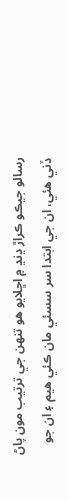رسالو جيڪو ڪراڙ ڍنڍ ۾ اڇلايو هو تنهن جي ترتيب مون پاڻ ڏني هئي، ان جي ابتدا سر سسئي مان ڪئي هيم ۽ ان جو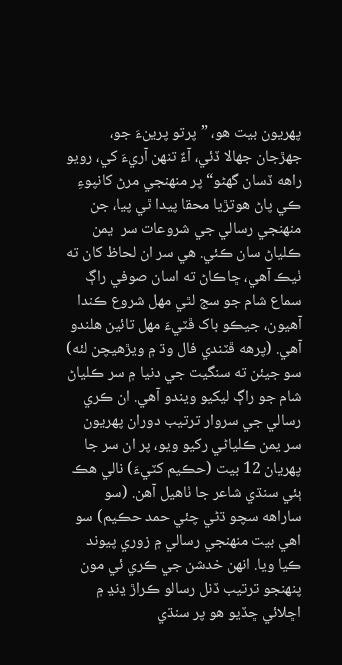پهريون بيت هو، ”پرتو پرينءَ جو، جهڙجان جهالا ڏئي، آءٌ تنهن آريءَ کي، رويو راهه ڏسان گهڻو“ پر منهنجي مرڻ کانپوءِ ڪي پاڻ هوتڙيا محقا پيدا ٿي پيا، جن منهنجي رسالي جي شروعات سر  يمن ڪلياڻ سان ڪئي. هي سر ان لحاظ کان ته ٺيڪ آهي، ڇاڪاڻ ته اسان صوفي راڳ سماع شام جو سج لٿي مهل شروع ڪندا آهيون، جيڪو باک ڦٽيءَ مهل تائين هلندو آهي. (پرهه ڦٽندي فال وڌ ۾ ويڙهيچن لئه) سو جيئن ته سنگيت جي دنيا ۾ سر ڪلياڻ شام جو راڳ ليکيو ويندو آهي. ان ڪري رسالي جي سروار ترتيب دوران پهريون سر يمن ڪلياڻي رکيو ويو، پر ان سر جا پهريان 12 بيت (حڪيم کٽيءَ) نالي هڪ ٻئي سنڌي شاعر جا ٺاهيل آهن. (سو ساراهه سچو ڌڻي چئي حمد حڪيم) سو اهي بيت منهنجي رسالي ۾ زوري پيوند ڪيا ويا. انهن خدشن جي ڪري ئي مون پنهنجو ترتيب ڏنل رسالو ڪراڙ ڍنڍ ۾ اڇلائي ڇڏيو هو پر سنڌي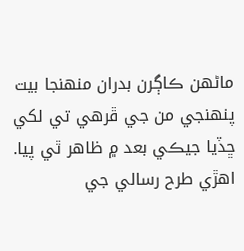ماڻهن ڪاڳرن بدران منهنجا بيت پنهنجي من جي ڦرهي تي لکي ڇڏيا جيڪي بعد ۾ ظاهر ٿي پيا. اهڙي طرح رسالي جي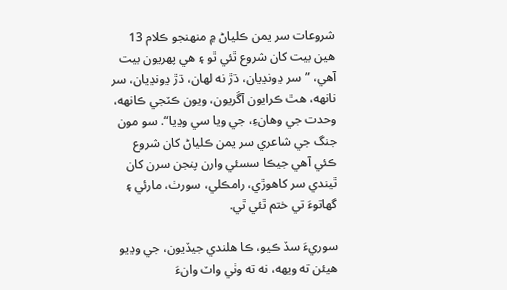شروعات سر يمن ڪلياڻ ۾ منهنجو ڪلام 13 هين بيت کان شروع ٿئي ٿو ۽ هي پهريون بيت آهي، ”سر ڍونڍيان، ڌڙ نه لهان، ڌڙ ڍونڍيان، سر نانهه، هٿ ڪرايون آڱريون، ويون ڪٽجي ڪانهه، وحدت جي وهانءِ، جي ويا سي وڍيا“. سو مون جنگ جي شاعري سر يمن ڪلياڻ کان شروع ڪئي آهي جيڪا سسئي وارن پنجن سرن کان ٿيندي سر کاهوڙي، رامڪلي، سورٺ، مارئي ۽ گهاتوءَ تي ختم ٿئي ٿي.

سوريءَ سڏ ڪيو، ڪا هلندي جيڏيون، جي وڍيو هيئن ته ويهه، نه ته وٺي واٽ وانءَ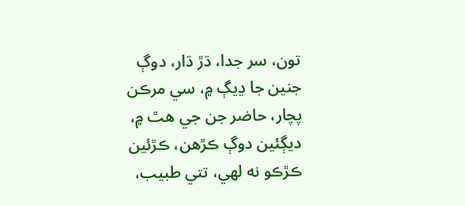تون، سر جدا، ڌڙ ڌار، دوڳ جنين جا ڍيڳ ۾، سي مرڪن پچار، حاضر جن جي هٿ ۾، ديڳئين دوڳ ڪڙهن، ڪڙئين ڪڙڪو نه لهي، تتي طبيب،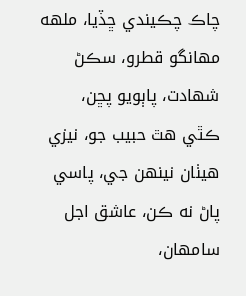چاڪ چڪيندي ڇڏيا، ملهه مهانگو قطرو، سڪڻ شهادت، پاٻويو پڇن، ڪٿي هٿ حبيب جو، نيزي هيٺان نينهن جي، پاسي پاڻ نه ڪن، عاشق اجل سامهان،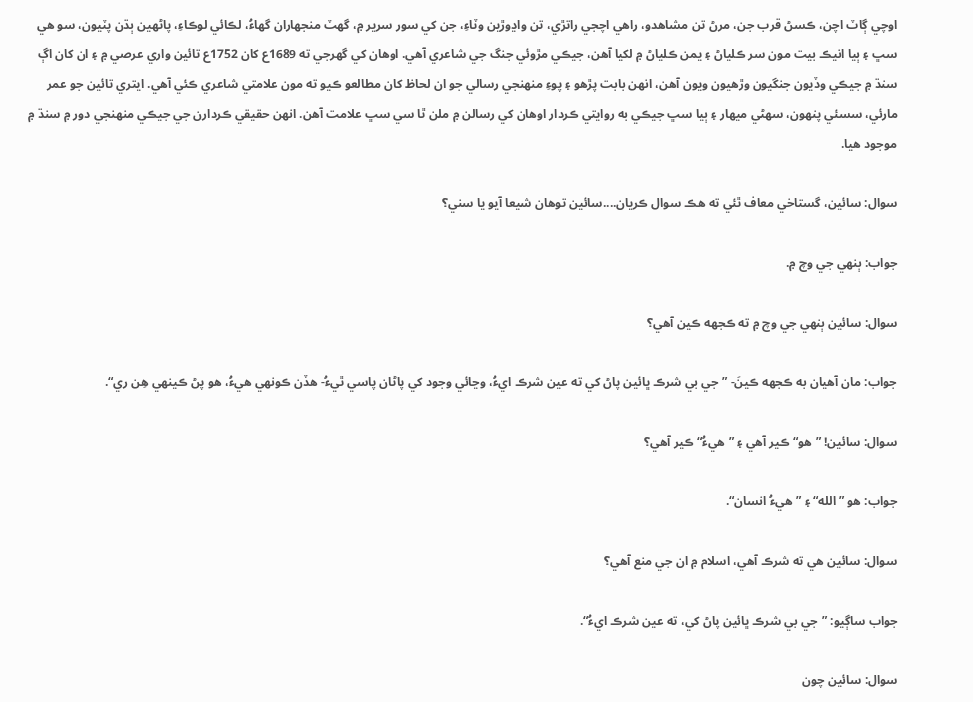اوچي ڳاٽ اچن، ڪسڻ قرب جن، مرڻ تن مشاهدو، راهي اچجي راتڙي، تن واڍوڙين وٽاءِ، جن کي سور سرير ۾، گهٽ منجهاران گهاءُ، لڪائي لوڪاءِ، پاڻهين ٻڌن پٽيون، سو هي سڀ ۽ ٻيا انيڪ بيت مون سر ڪلياڻ ۽ يمن ڪلياڻ ۾ لکيا آهن، جيڪي مڙوئي جنگ جي شاعري آهي. اوهان کي گهرجي ته 1689ع کان 1752ع تائين واري عرصي ۾ ۽ ان کان اڳ سنڌ ۾ جيڪي وڏيون جنگيون وڙهيون ويون آهن، انهن بابت پڙهو ۽ پوءِ منهنجي رسالي جو ان لحاظ کان مطالعو ڪيو ته مون علامتي شاعري ڪئي آهي. ايتري تائين جو عمر مارئي، سسئي پنهون، سهڻي ميهار ۽ ٻيا سڀ جيڪي به روايتي ڪردار اوهان کي رسالن ۾ ملن ٿا سي سڀ علامت آهن. انهن حقيقي ڪردارن جي جيڪي منهنجي دور ۾ سنڌ ۾ موجود هيا.

سوال: سائين، گستاخي معاف ٿئي ته هڪ سوال ڪريان....سائين توهان شيعا آيو يا سني؟

جواب: ٻنهي جي وچ ۾.

سوال: سائين ٻنهي جي وچ ۾ ته ڪجهه ڪين آهي؟

جواب: مان آهيان به ڪجهه ڪينَ- ”جي بي شرڪ ڀائين پاڻ کي ته عين شرڪ ايءُ، وڃائي وجود کي پاڻان پاسي ٿيءُ- هڏن ڪونهي هيءُ، هو پڻ ڪينهي هِن ري“.

سوال: سائين! ”هو“ ڪير آهي ۽ ”هيءُ“ ڪير آهي؟

جواب: هو ”الله“ ۽ ”هيءُ انسان“.

سوال: سائين هي ته شرڪ آهي، اسلام ۾ ان جي منع آهي؟

جواب ساڳيو: ”جي بي شرڪ ڀائين پاڻ کي، ته عين شرڪ ايءُ“.

سوال: سائين چون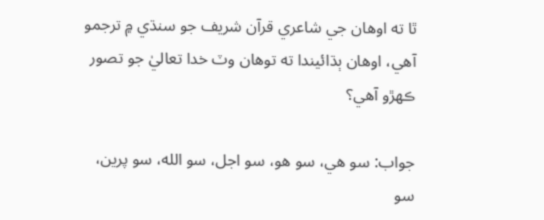ٿا ته اوهان جي شاعري قرآن شريف جو سنڌي ۾ ترجمو آهي، اوهان ٻڌائيندا ته توهان وٽ خدا تعاليٰ جو تصور ڪهڙو آهي؟

جواب: سو هي، سو هو، سو اجل، سو الله، سو پرين، سو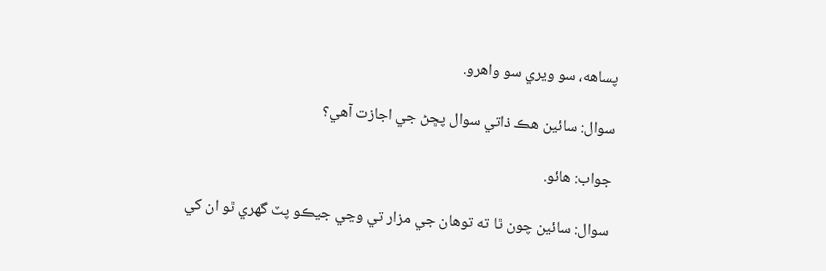پساهه، سو ويري سو واهرو.

سوال: سائين هڪ ذاتي سوال پڇڻ جي اجازت آهي؟

جواب: هائو.

سوال: سائين چون ٿا ته توهان جي مزار تي وڃي جيڪو پٽ گهري ٿو ان کي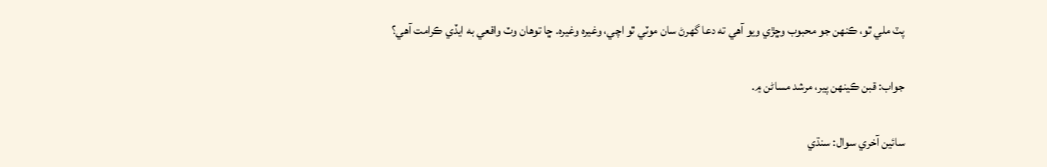پٽ ملي ٿو، ڪنهن جو محبوب وڇڙي ويو آهي ته دعا گهرڻ سان موٽي ٿو اچي، وغيره وغيره. ڇا توهان وٽ واقعي به ايڏي ڪرامت آهي؟

جواب: قبن ڪينهن پير، مرشد مساڻن ۾.

سائين آخري سوال: سنڌي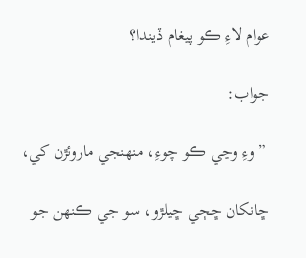عوام لاءِ ڪو پيغام ڏيندا؟

جواب:

 ”وءِ وڃي ڪو چوءِ، منهنجي ماروئڙن کي،

ڇانکان ڇڄي ڇيلڙو، سو جي ڪنهن جو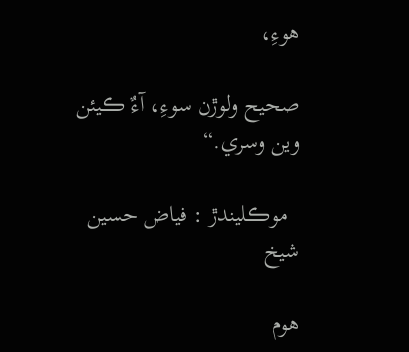هوءِ،

صحيح ولوڙن سوءِ، آءٌ ڪيئن وين وسري.“

  موڪليندڙ : فياض حسين شيخ

هوم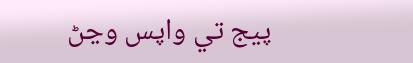پيج تي واپس وڃڻ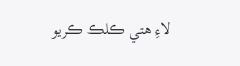لاءِ هتي ڪلڪ ڪريو